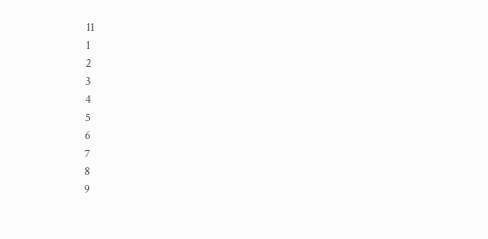11
1
2
3
4
5
6
7
8
9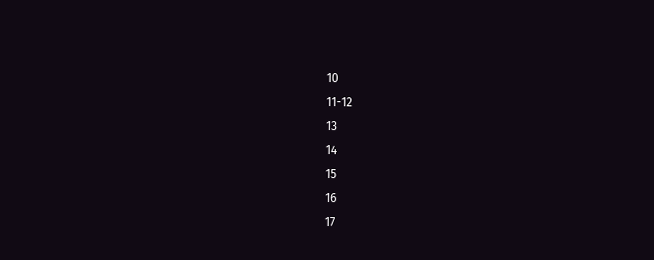10
11-12
13
14
15
16
17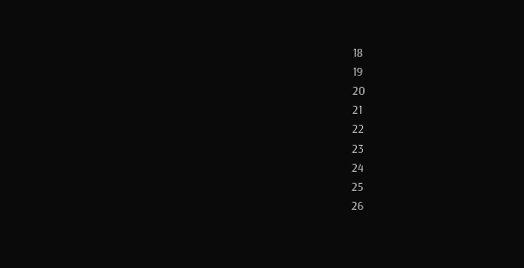18
19
20
21
22
23
24
25
26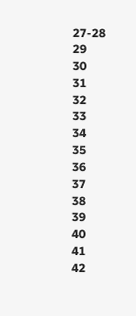27-28
29
30
31
32
33
34
35
36
37
38
39
40
41
42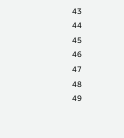43
44
45
46
47
48
49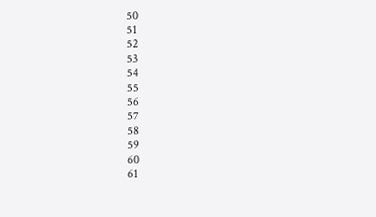50
51
52
53
54
55
56
57
58
59
60
61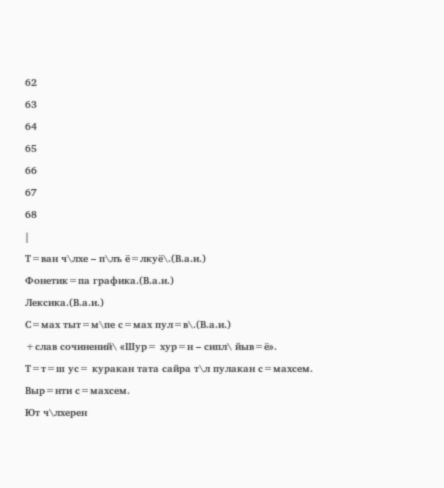62
63
64
65
66
67
68
|
Т=ван ч\лхе – п\лъ ё=лкуё\.(В.а.и.)
Фонетик=па графика.(В.а.и.)
Лексика.(В.а.и.)
С=мах тыт=м\пе с=мах пул=в\.(В.а.и.)
+слав сочинений\ «Шур= хур=н – сипл\ йыв=ё».
Т=т=ш ус= куракан тата сайра т\л пулакан с=махсем.
Выр=нти с=махсем.
Ют ч\лхерен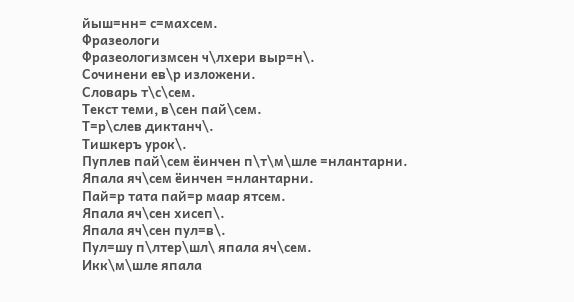йыш=нн= с=махсем.
Фразеологи
Фразеологизмсен ч\лхери выр=н\.
Сочинени ев\р изложени.
Словарь т\с\сем.
Текст теми, в\сен пай\сем.
Т=р\слев диктанч\.
Тишкеръ урок\.
Пуплев пай\сем ёинчен п\т\м\шле =нлантарни.
Япала яч\сем ёинчен =нлантарни.
Пай=р тата пай=р маар ятсем.
Япала яч\сен хисеп\.
Япала яч\сен пул=в\.
Пул=шу п\лтер\шл\ япала яч\сем.
Икк\м\шле япала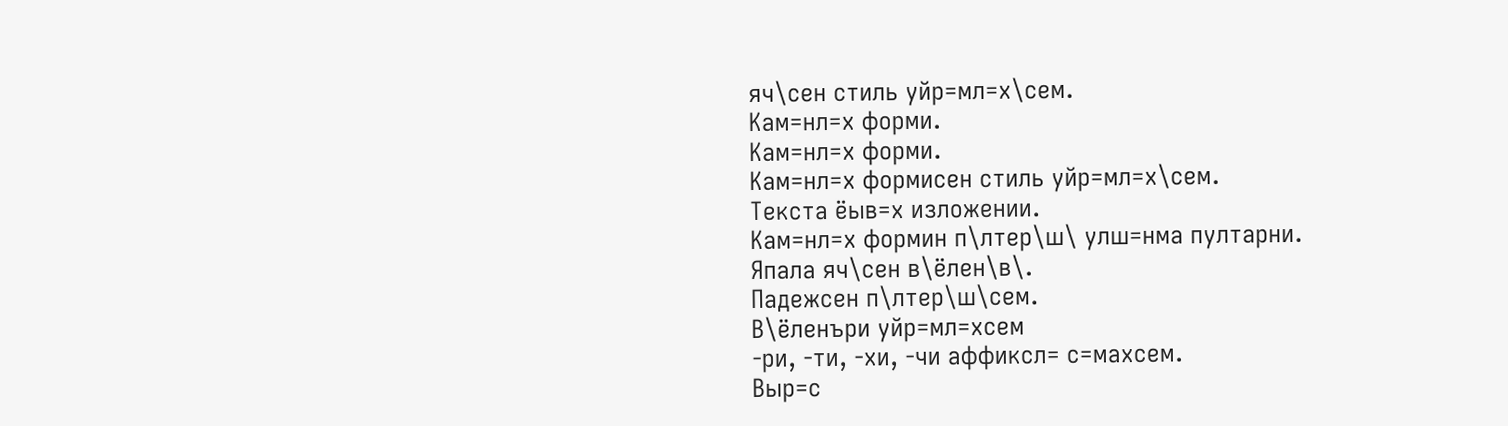яч\сен стиль уйр=мл=х\сем.
Кам=нл=х форми.
Кам=нл=х форми.
Кам=нл=х формисен стиль уйр=мл=х\сем.
Текста ёыв=х изложении.
Кам=нл=х формин п\лтер\ш\ улш=нма пултарни.
Япала яч\сен в\ёлен\в\.
Падежсен п\лтер\ш\сем.
В\ёленъри уйр=мл=хсем
-ри, -ти, -хи, -чи аффиксл= с=махсем.
Выр=с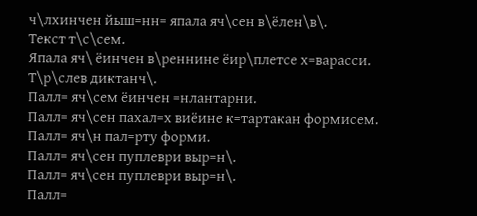ч\лхинчен йыш=нн= япала яч\сен в\ёлен\в\.
Текст т\с\сем.
Япала яч\ ёинчен в\реннине ёир\плетсе х=варасси.
Т\р\слев диктанч\.
Палл= яч\сем ёинчен =нлантарни.
Палл= яч\сен пахал=х виёине к=тартакан формисем.
Палл= яч\н пал=рту форми.
Палл= яч\сен пуплеври выр=н\.
Палл= яч\сен пуплеври выр=н\.
Палл=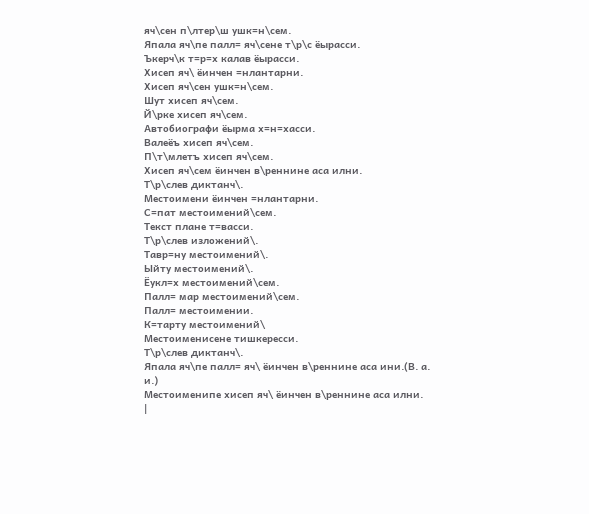яч\сен п\лтер\ш ушк=н\сем.
Япала яч\пе палл= яч\сене т\р\с ёырасси.
Ъкерч\к т=р=х калав ёырасси.
Хисеп яч\ ёинчен =нлантарни.
Хисеп яч\сен ушк=н\сем.
Шут хисеп яч\сем.
Й\рке хисеп яч\сем.
Автобиографи ёырма х=н=хасси.
Валеёъ хисеп яч\сем.
П\т\млетъ хисеп яч\сем.
Хисеп яч\сем ёинчен в\реннине аса илни.
Т\р\слев диктанч\.
Местоимени ёинчен =нлантарни.
С=пат местоимений\сем.
Текст плане т=васси.
Т\р\слев изложений\.
Тавр=ну местоимений\.
Ыйту местоимений\.
Ёукл=х местоимений\сем.
Палл= мар местоимений\сем.
Палл= местоимении.
К=тарту местоимений\
Местоименисене тишкересси.
Т\р\слев диктанч\.
Япала яч\пе палл= яч\ ёинчен в\реннине аса ини.(В. а. и.)
Местоименипе хисеп яч\ ёинчен в\реннине аса илни.
|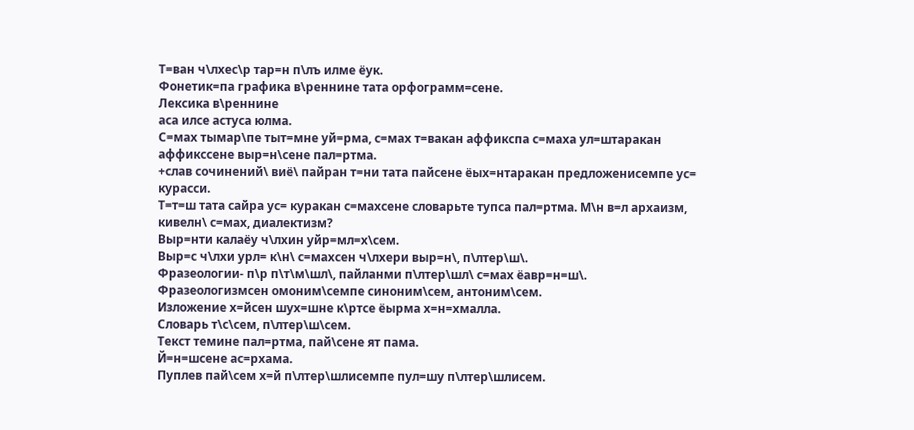Т=ван ч\лхес\р тар=н п\лъ илме ёук.
Фонетик=па графика в\реннине тата орфограмм=сене.
Лексика в\реннине
аса илсе астуса юлма.
С=мах тымар\пе тыт=мне уй=рма, с=мах т=вакан аффикспа с=маха ул=штаракан аффикссене выр=н\сене пал=ртма.
+слав сочинений\ виё\ пайран т=ни тата пайсене ёых=нтаракан предложенисемпе ус= курасси.
Т=т=ш тата сайра ус= куракан с=махсене словарьте тупса пал=ртма. М\н в=л архаизм, кивелн\ с=мах, диалектизм?
Выр=нти калаёу ч\лхин уйр=мл=х\сем.
Выр=с ч\лхи урл= к\н\ с=махсен ч\лхери выр=н\, п\лтер\ш\.
Фразеологии- п\р п\т\м\шл\, пайланми п\лтер\шл\ с=мах ёавр=н=ш\.
Фразеологизмсен омоним\семпе синоним\сем, антоним\сем.
Изложение х=йсен шух=шне к\ртсе ёырма х=н=хмалла.
Словарь т\с\сем, п\лтер\ш\сем.
Текст темине пал=ртма, пай\сене ят пама.
Й=н=шсене ас=рхама.
Пуплев пай\сем х=й п\лтер\шлисемпе пул=шу п\лтер\шлисем.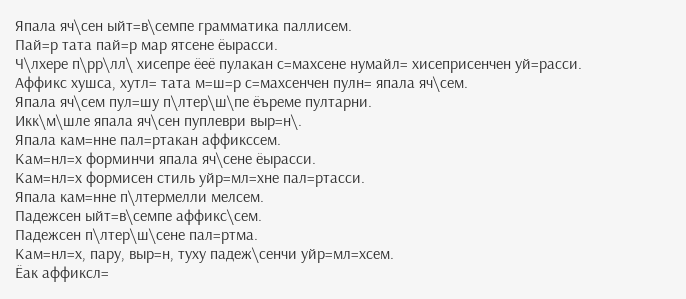Япала яч\сен ыйт=в\семпе грамматика паллисем.
Пай=р тата пай=р мар ятсене ёырасси.
Ч\лхере п\рр\лл\ хисепре ёеё пулакан с=махсене нумайл= хисеприсенчен уй=расси.
Аффикс хушса, хутл= тата м=ш=р с=махсенчен пулн= япала яч\сем.
Япала яч\сем пул=шу п\лтер\ш\пе ёъреме пултарни.
Икк\м\шле япала яч\сен пуплеври выр=н\.
Япала кам=нне пал=ртакан аффикссем.
Кам=нл=х форминчи япала яч\сене ёырасси.
Кам=нл=х формисен стиль уйр=мл=хне пал=ртасси.
Япала кам=нне п\лтермелли мелсем.
Падежсен ыйт=в\семпе аффикс\сем.
Падежсен п\лтер\ш\сене пал=ртма.
Кам=нл=х, пару, выр=н, туху падеж\сенчи уйр=мл=хсем.
Ёак аффиксл=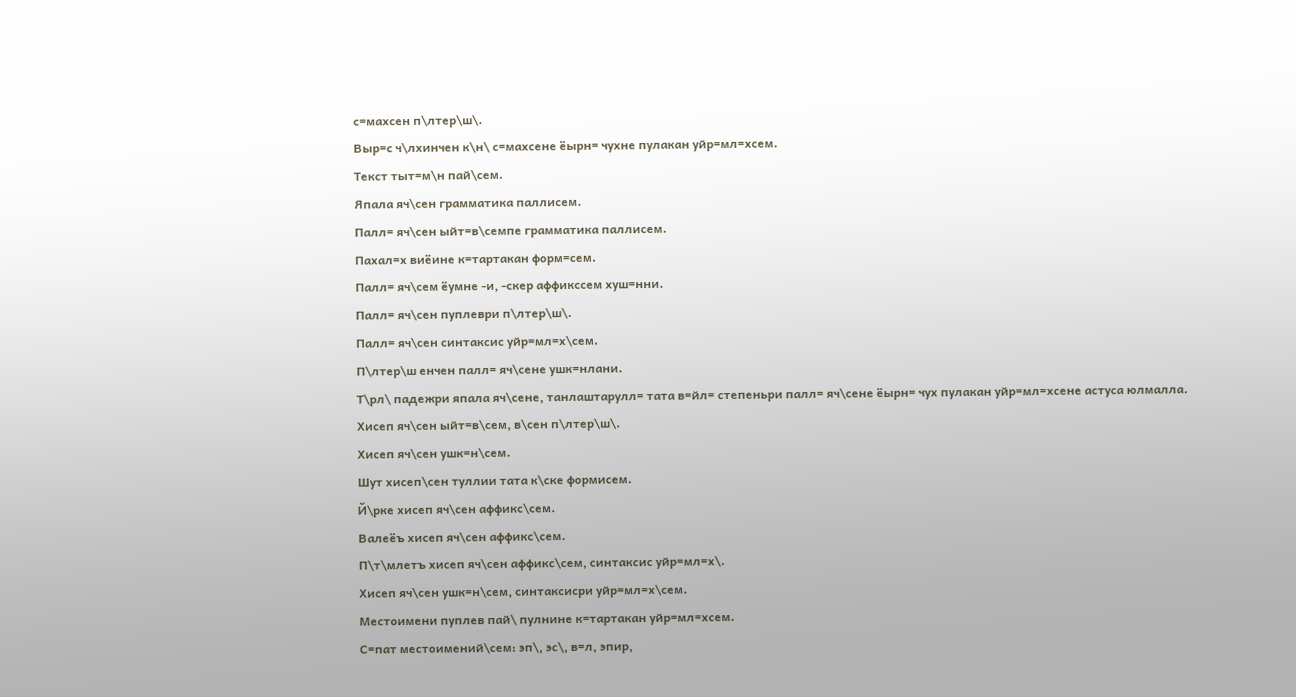с=махсен п\лтер\ш\.
Выр=с ч\лхинчен к\н\ с=махсене ёырн= чухне пулакан уйр=мл=хсем.
Текст тыт=м\н пай\сем.
Япала яч\сен грамматика паллисем.
Палл= яч\сен ыйт=в\семпе грамматика паллисем.
Пахал=х виёине к=тартакан форм=сем.
Палл= яч\сем ёумне -и, -скер аффикссем хуш=нни.
Палл= яч\сен пуплеври п\лтер\ш\.
Палл= яч\сен синтаксис уйр=мл=х\сем.
П\лтер\ш енчен палл= яч\сене ушк=нлани.
Т\рл\ падежри япала яч\сене, танлаштарулл= тата в=йл= степеньри палл= яч\сене ёырн= чух пулакан уйр=мл=хсене астуса юлмалла.
Хисеп яч\сен ыйт=в\сем, в\сен п\лтер\ш\.
Хисеп яч\сен ушк=н\сем.
Шут хисеп\сен туллии тата к\ске формисем.
Й\рке хисеп яч\сен аффикс\сем.
Валеёъ хисеп яч\сен аффикс\сем.
П\т\млетъ хисеп яч\сен аффикс\сем, синтаксис уйр=мл=х\.
Хисеп яч\сен ушк=н\сем, синтаксисри уйр=мл=х\сем.
Местоимени пуплев пай\ пулнине к=тартакан уйр=мл=хсем.
С=пат местоимений\сем: эп\, эс\, в=л, эпир,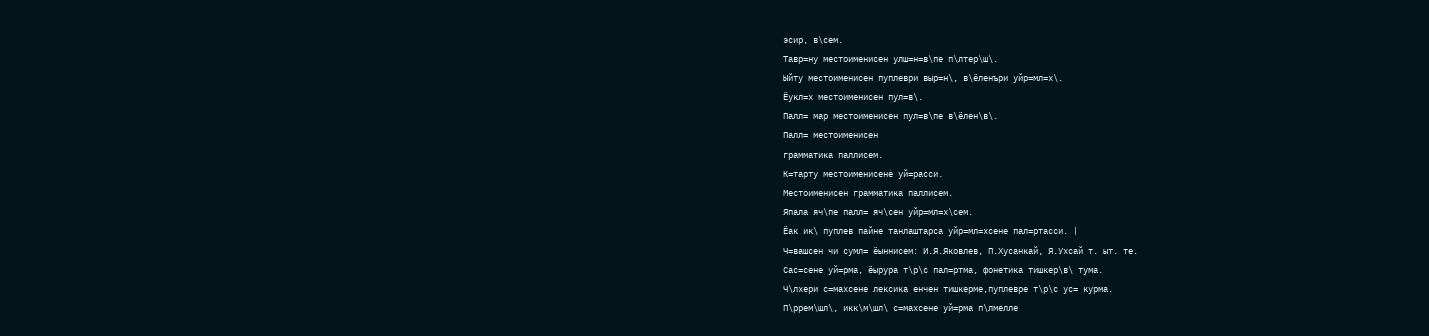эсир, в\сем.
Тавр=ну местоименисен улш=н=в\пе п\лтер\ш\.
Ыйту местоименисен пуплеври выр=н\, в\ёленъри уйр=мл=х\.
Ёукл=х местоименисен пул=в\.
Палл= мар местоименисен пул=в\пе в\ёлен\в\.
Палл= местоименисен
грамматика паллисем.
К=тарту местоименисене уй=расси.
Местоименисен грамматика паллисем.
Япала яч\пе палл= яч\сен уйр=мл=х\сем.
Ёак ик\ пуплев пайне танлаштарса уйр=мл=хсене пал=ртасси. |
Ч=вашсен чи сумл= ёыннисем: И.Я.Яковлев, П.Хусанкай, Я.Ухсай т. ыт. те.
Сас=сене уй=рма, ёырура т\р\с пал=ртма, фонетика тишкер\в\ тума.
Ч\лхери с=махсене лексика енчен тишкерме,пуплевре т\р\с ус= курма.
П\ррем\шл\, икк\м\шл\ с=махсене уй=рма п\лмелле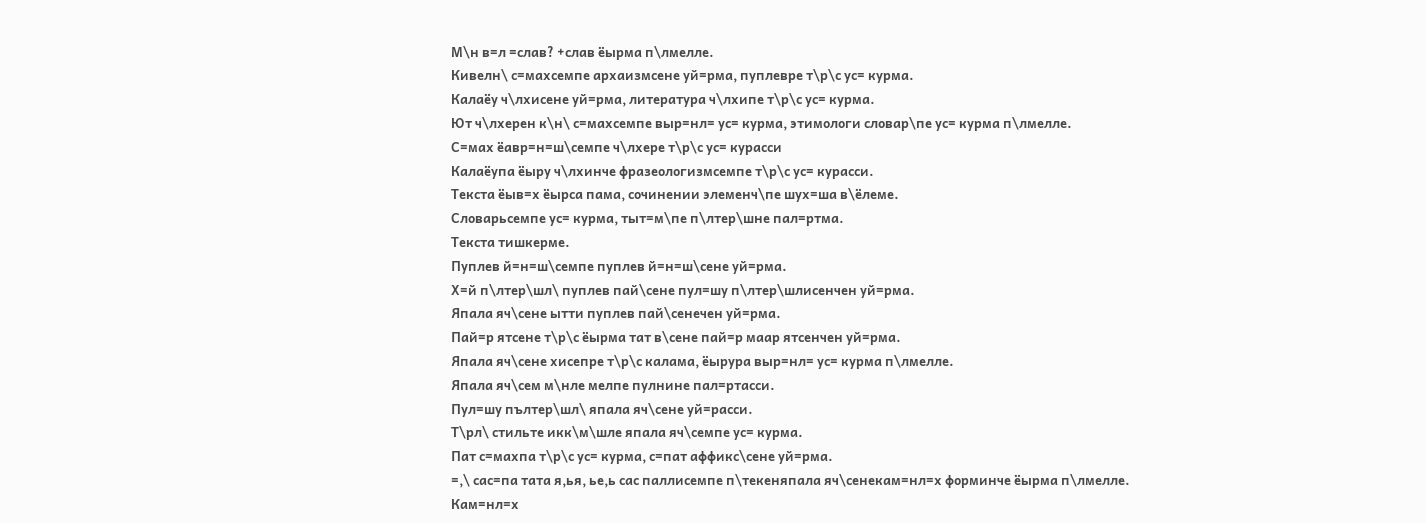М\н в=л =слав? +слав ёырма п\лмелле.
Кивелн\ с=махсемпе архаизмсене уй=рма, пуплевре т\р\с ус= курма.
Калаёу ч\лхисене уй=рма, литература ч\лхипе т\р\с ус= курма.
Ют ч\лхерен к\н\ с=махсемпе выр=нл= ус= курма, этимологи словар\пе ус= курма п\лмелле.
С=мах ёавр=н=ш\семпе ч\лхере т\р\с ус= курасси
Калаёупа ёыру ч\лхинче фразеологизмсемпе т\р\с ус= курасси.
Текста ёыв=х ёырса пама, сочинении элеменч\пе шух=ша в\ёлеме.
Словарьсемпе ус= курма, тыт=м\пе п\лтер\шне пал=ртма.
Текста тишкерме.
Пуплев й=н=ш\семпе пуплев й=н=ш\сене уй=рма.
Х=й п\лтер\шл\ пуплев пай\сене пул=шу п\лтер\шлисенчен уй=рма.
Япала яч\сене ытти пуплев пай\сенечен уй=рма.
Пай=р ятсене т\р\с ёырма тат в\сене пай=р маар ятсенчен уй=рма.
Япала яч\сене хисепре т\р\с калама, ёырура выр=нл= ус= курма п\лмелле.
Япала яч\сем м\нле мелпе пулнине пал=ртасси.
Пул=шу пълтер\шл\ япала яч\сене уй=расси.
Т\рл\ стильте икк\м\шле япала яч\семпе ус= курма.
Пат с=махпа т\р\с ус= курма, с=пат аффикс\сене уй=рма.
=,\ сас=па тата я,ья, ье,ь сас паллисемпе п\текеняпала яч\сенекам=нл=х форминче ёырма п\лмелле.
Кам=нл=х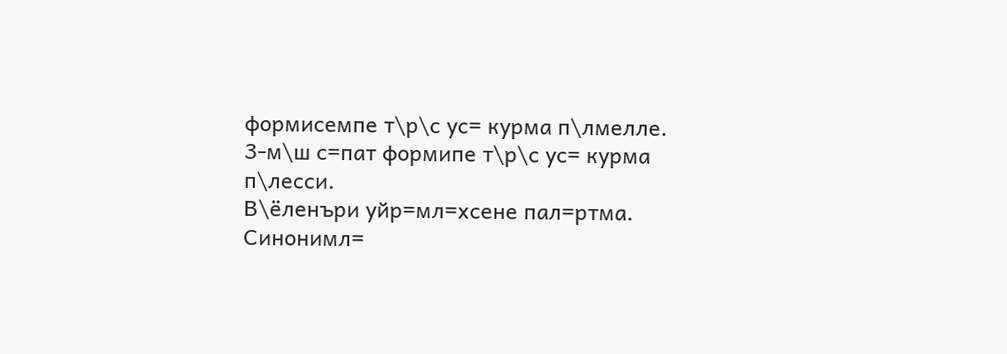формисемпе т\р\с ус= курма п\лмелле.
3-м\ш с=пат формипе т\р\с ус= курма п\лесси.
В\ёленъри уйр=мл=хсене пал=ртма.
Синонимл=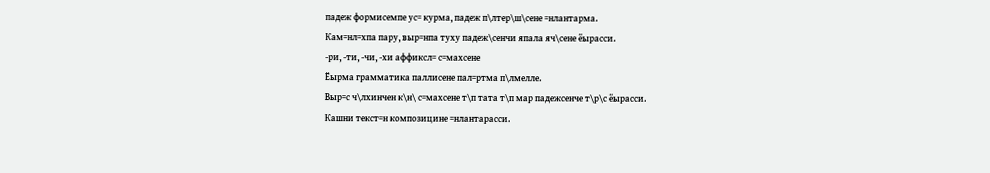падеж формисемпе ус= курма, падеж п\лтер\ш\сене =нлантарма.
Кам=нл=хпа пару, выр=нпа туху падеж\сенчи япала яч\сене ёырасси.
-ри, -ти, -чи, -хи аффиксл= с=махсене
Ёырма грамматика паллисене пал=ртма п\лмелле.
Выр=с ч\лхинчен к\н\ с=махсене т\п тата т\п мар падежсенче т\р\с ёырасси.
Кашни текст=н композицине =нлантарасси.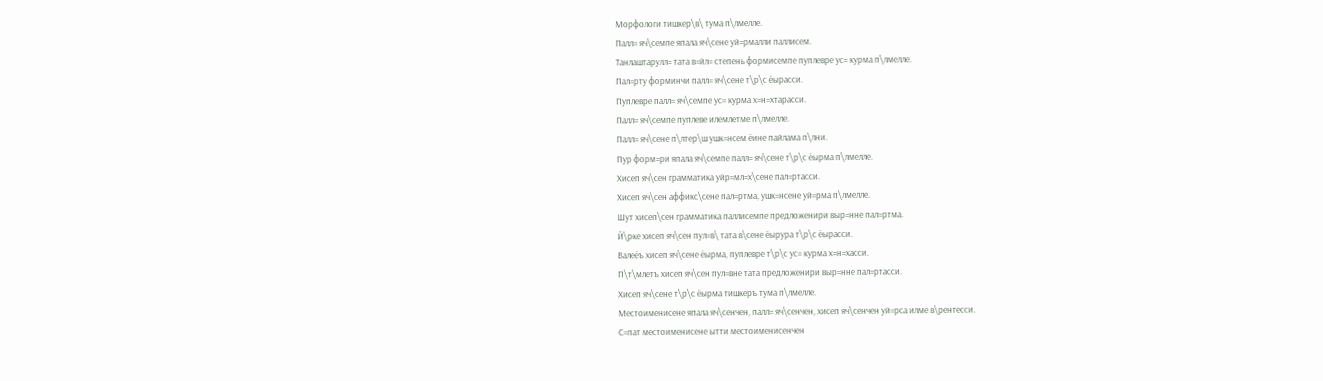Морфологи тишкер\в\ тума п\лмелле.
Палл= яч\семпе япала яч\сене уй=рмалли паллисем.
Танлаштарулл= тата в=йл= степень формисемпе пуплевре ус= курма п\лмелле.
Пал=рту форминчи палл= яч\сене т\р\с ёырасси.
Пуплевре палл= яч\семпе ус= курма х=н=хтарасси.
Палл= яч\семпе пуплеве илемлетме п\лмелле.
Палл= яч\сене п\лтер\ш ушк=нсем ёине пайлама п\лни.
Пур форм=ри япала яч\семпе палл= яч\сене т\р\с ёырма п\лмелле.
Хисеп яч\сен грамматика уйр=мл=х\сене пал=ртасси.
Хисеп яч\сен аффикс\сене пал=ртма, ушк=нсене уй=рма п\лмелле.
Шут хисеп\сен грамматика паллисемпе предложенири выр=нне пал=ртма.
Й\рке хисеп яч\сен пул=в\ тата в\сене ёырура т\р\с ёырасси.
Валеёъ хисеп яч\сене ёырма, пуплевре т\р\с ус= курма х=н=хасси.
П\т\млетъ хисеп яч\сен пул=вне тата предложенири выр=нне пал=ртасси.
Хисеп яч\сене т\р\с ёырма тишкеръ тума п\лмелле.
Местоименисене япала яч\сенчен, палл= яч\сенчен, хисеп яч\сенчен уй=рса илме в\рентесси.
С=пат местоименисене ытти местоименисенчен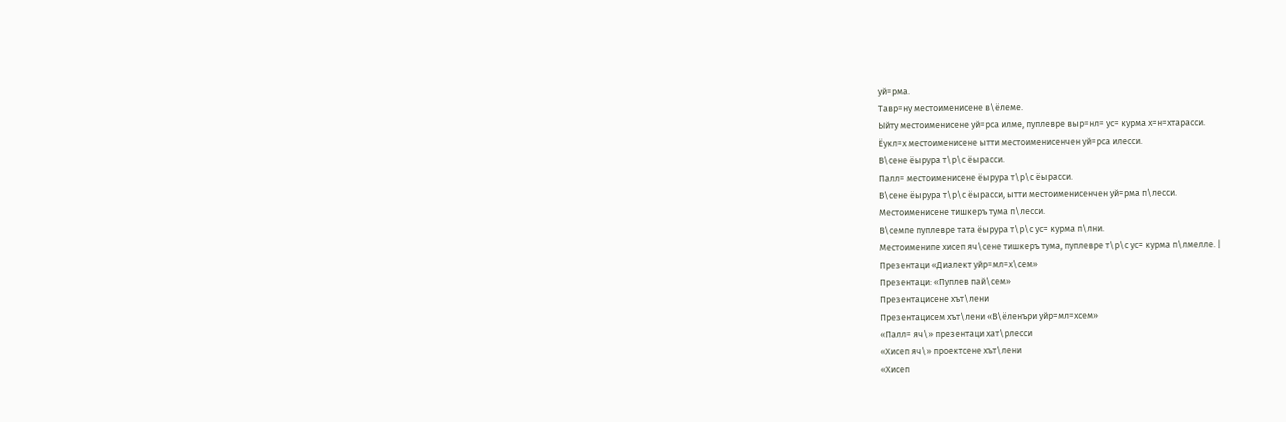уй=рма.
Тавр=ну местоименисене в\ёлеме.
Ыйту местоименисене уй=рса илме, пуплевре выр=нл= ус= курма х=н=хтарасси.
Ёукл=х местоименисене ытти местоименисенчен уй=рса илесси.
В\сене ёырура т\р\с ёырасси.
Палл= местоименисене ёырура т\р\с ёырасси.
В\сене ёырура т\р\с ёырасси, ытти местоименисенчен уй=рма п\лесси.
Местоименисене тишкеръ тума п\лесси.
В\семпе пуплевре тата ёырура т\р\с ус= курма п\лни.
Местоименипе хисеп яч\сене тишкеръ тума, пуплевре т\р\с ус= курма п\лмелле. |
Презентаци «Диалект уйр=мл=х\сем»
Презентаци: «Пуплев пай\сем»
Презентацисене хът\лени
Презентацисем хът\лени «В\ёленъри уйр=мл=хсем»
«Палл= яч\» презентаци хат\рлесси
«Хисеп яч\» проектсене хът\лени
«Хисеп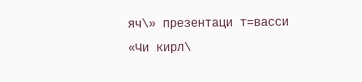яч\» презентаци т=васси
«Чи кирл\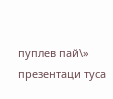пуплев пай\»
презентаци туса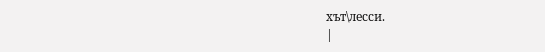хът\лесси.
|